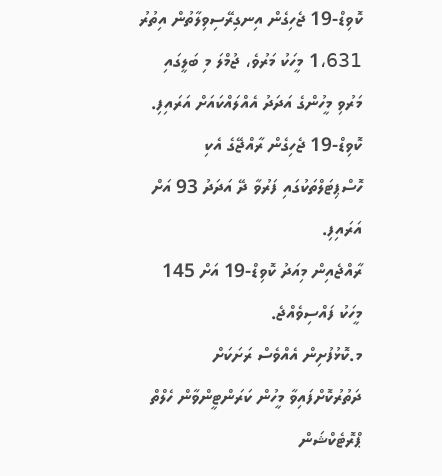ކޮވިޑް-19 ޖެހިގެން އިނގިރޭސިވިލާތުން އިތުރު 1،631 މީހަކު މަރުވެ، ޖުމްލަ މި ބަލީގައި މަރުވި މީހުންގެ އަދަދު އެއްލައްކައަށް އަރައިފި.
ކޮވިޑް-19 ޖެހިގެން ރާއްޖޭގެ އެކި ހޮސްޕިޓަލްތަކުގައި ފަރުވާ ދޭ އަދަދު 93 އަށް އަރައިފި.
ރާއްޖެއިން މިއަދު ކޮވިޑް-19 އަށް 145 މީހަކު ފައްސިވެއްޖެ.
މ.ކޮޅުފުށިން އެއްވެސް ރަށަކަށް ދަތުރުކޮށްފައިވާ މީހުން ކަރަންޓީންވާން ހެލްތް ޕްރޮޓެކްޝަން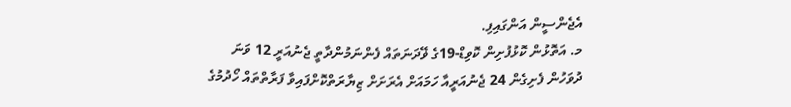އެޖެންސީން އަންގައިފި.
މ. އަތޮޅުން ކޮޅުފުށިން ކޮވިޑް-19ގެ ޥޭދަނަތައް ފެންނަމުންދާތީ ޖެނުއަރީ 12 ވަނަ ދުވަހުން ފެށިގެން 24 ޖެނުއަރީއާ ހަމައަށް އެރަށަށް ޒިޔާރަތްކޮށްފައިވާ ފަރާތްތައް ހޯދުމުގެ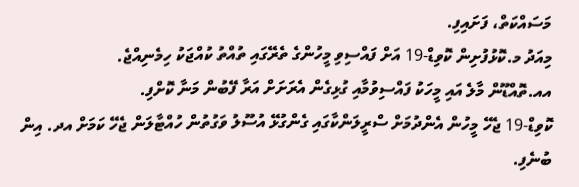މަސައްކަތް، ފަށައިފި.
މިއަދު މ.ކޮޅުފުށިން ކޮވިޑް-19 އަށް ފައްސިވި މީހުންގެ ތެރޭގައި ތުއްތު ކުއްޖަކު ހިމެނިއްޖެ.
އއ.ތޮއްޑޫން މާލެ އައި މީހަކު ފައްސިވުމާއި ގުޅިގެން އެރަށަށް އަރާ ފޭބުން މަނާ ކޮށްފި.
ކޮވިޑް-19 ޖެހޭ މީހުން އެންދުމަށް ސްރީލަންކާގައި ގެންގުޅޭ އުސޫލު ވަގުތުން ހުއްޓާލަން ޖެހޭ ކަމަށް އދ. އިން ބުނެފި.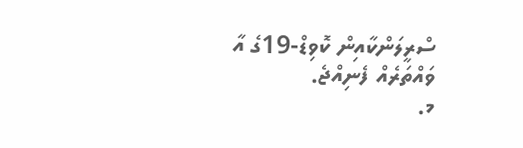ސްރީލަންކާއިން ކޮވިޑް-19ގެ އާ ވައްތަރެއް ފެނިއްޖެ.
މ.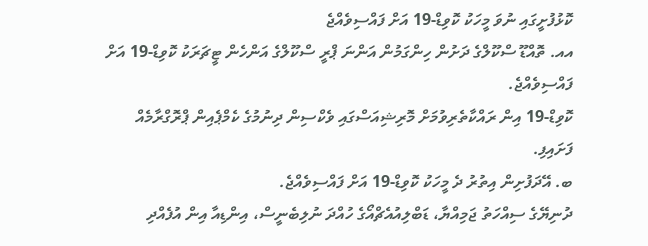ކޮޅުފުށީގައި ނުވަ މީހަކު ކޮވިޑް-19 އަށް ފައްސިވެއްޖެ
އއ. ތޮއްޑޫ ސްކޫލްގެ ދަށުން ހިންގަމުން އަންނަ ޕްރީ ސްކޫލްގެ އަންހެން ޓީޗަރަކު ކޮވިޑް-19 އަށް ފައްސިވެއްޖެ.
ކޮވިޑް-19 އިން ރައްކާތެރިވުމަށް މޮރިޝިއަސްގައި ވެކްސިން ދިނުމުގެ ކެމްޕެއިން ޕްރޮގްރާމެއް ފަށައިފި.
ބ. އޭދަފުށިން އިތުރު ދެ މީހަކު ކޮވިޑް-19 އަށް ފައްސިވެއްޖެ.
ދުނިޔޭގެ ސިއްހަތު ޖަމިއްޔާ، ޑަބްލިއުއެޗްއޯގެ ހުއްދަ ނުލިބެނީސް، އިންޑިއާ އިން އުފެއްދި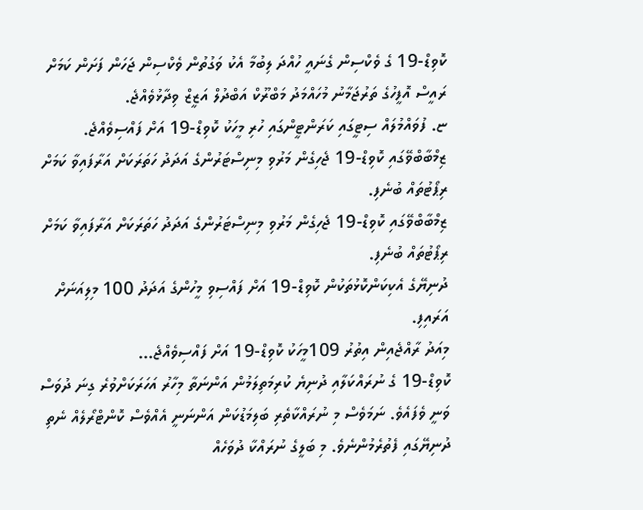ކޮވިޑް-19 ގެ ވެކްސިން ގެނައީ ހުއްދަ ލިބުމާ އެކު ވަގުތުން ވެކްސިން ޖަހަން ފަށަން ކަމަށް ރައީސް އޮފީހުގެ ތަރުޖަމާނު މުހައްމަދު މަބްރޫކް އަބްދުލް އަޒީޒް ވިދާޅުވެއްޖެ.
ޏ. ފުވައްމުލައް ސިޓީގައި ކަރަންޓީންގައި ހުރި މީހަކު ކޮވިޑް-19 އަށް ފައްސިވެއްޖެ.
ޒިމްބާބްވޭގައި ކޮވިޑް-19 ޖެހިގެން މަރުވި މިނިސްޓަރުންގެ އަދަދު ހަތަރަކަށް އަރާފައިވާ ކަމަށް ރިޕޯޓުތައް ބުނެފި.
ޒިމްބާބްވޭގައި ކޮވިޑް-19 ޖެހިގެން މަރުވި މިނިސްޓަރުންގެ އަދަދު ހަތަރަކަށް އަރާފައިވާ ކަމަށް ރިޕޯޓުތައް ބުނެފި.
ދުނިޔޭގެ އެކިކަންކޮޅުތަކުން ކޮވިޑް-19 އަށް ފައްސިވި މީހުންގެ އަދަދު 100 މިލިއަނަށް އަރައިފި.
މިއަދު ރާއްޖެއިން އިތުރު 109މީހަކު ކޮވިޑް-19 އަށް ފައްސިވެއްޖެ...
ކޮވިޑް-19 ގެ ނުރައްކަލާއި ދުނިޔެ ކުރިމަތިލަމުން އަންނަތާ މިހާރު އަހަރަކަށްވުރެ ގިނަ ދުވަސް ވަނީ ވެފައެވެ. ނަމަވެސް މި ނުރައްކާތެރި ބަލިމަޑުކަން އަންނަނީ އެއްވެސް ކޮންޓްރޯލެއް ނެތި ދުނިޔޭގައި ފެތުރެމުންނެވެ. މި ބަލީގެ ނުރައްކާ ދުވަހެއް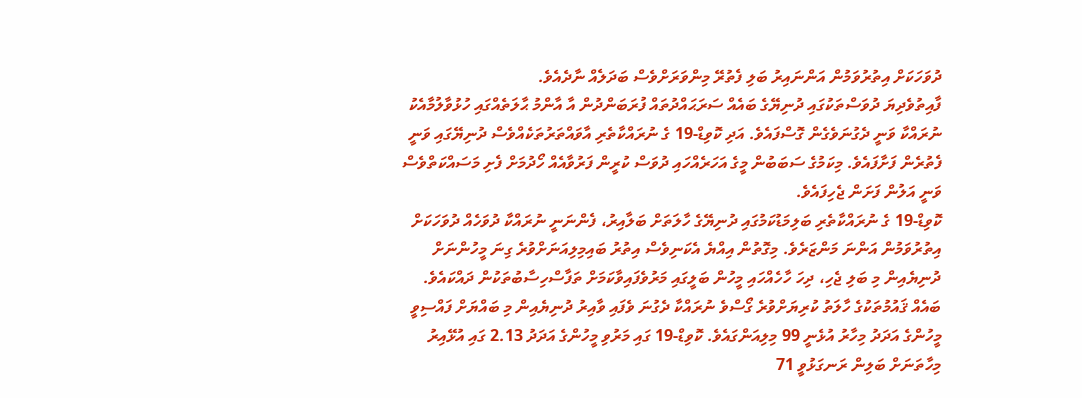ދުވަހަކަށް އިތުރުވަމުން އަންނައިރު ބަލި ފެތުރޭ މިންވަރަށްވެސް ބަދަލެއް ނާދެއެވެ.
ފާއިތުވެދިޔަ ދުވަސްތަކުގައި ދުނިޔޭގެ ބައެއް ސަރަޙައްދުތައް ފުރަބަންދުން އާ އާންމު ޙާލަތެއްގައި ހުޅުވާލުމާއެކު ނުރައްކާ ވަނީ ދެގުނަވެގެން ގޮސްފައެވެ. އަދި ކޮވިޑް-19 ގެ ނުރައްކާތެރި އާވައްތަރުތަކެއްވެސް ދުނިޔޭގައި ވަނީ ފެތުރެން ފަށާފައެވެ. މިކަމުގެ ސަބަބުން މީގެ އަހަރެއްހައި ދުވަސް ކުރީން ފަރުވާއެއް ހޯދުމަށް ފެށި މަސައްކަތްވެސް ވަނީ އަލުން ފަށަން ޖެހިފައެވެ.
ކޮވިޑް-19 ގެ ނުރައްކާތެރި ބަލިމަޑުކަމުގައި ދުނިޔޭގެ ހާލަތަށް ބަލާއިރު، ފެންނަނީ ނުރައްކާ ދުވަހެއް ދުވަހަކަށް އިތުރުވަމުން އަންނަ މަންޒަރެވެ. މިގޮތުން އިއްޔެ އެކަނިވެސް އިތުރު ބައިމިލިއަނަށްވުރެ ގިނަ މީހުންނަށް ދުނިޔެއިން މި ބަލި ޖެހި، ދިހަ ހާހެއްހައި މީހުން ބަލީގައި މަރުވެފައިވާކަމަށް ތަފާސްހިސާބުތަކުން ދައްކައެވެ.
ބައެއް ޤައުމުތަކުގެ ހާލަތު ކުރިޔަށްވުރެ ގޯސްވެ ނުރައްކާ ދެގުނަ ވެފައި ވާއިރު ދުނިޔެއިން މި ބައްޔަށް ފައްސިވީ މީހުންގެ އަދަދު މިހާރު އުޅެނީ 99 މިލިއަންގައެވެ. ކޮވިޑް-19 ގައި މަރުވި މީހުންގެ އަދަދު 2.13 ގައި އުޅޭއިރު މިހާތަނަށް ބަލިން ރަނގަޅުވީ 71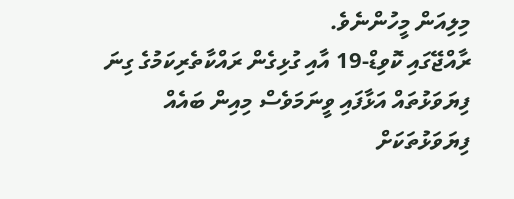މިލިއަން މީހުންނެވެ.
ރާއްޖޭގައި ކޮވިޑް-19 އާއި ގުޅިގެން ރައްކާތެރިކަމުގެ ގިނަ ފިޔަވަޅުތައް އަޅާފައި ވީނަމަވެސް މިއިން ބައެއް ފިޔަވަޅުތަކަށް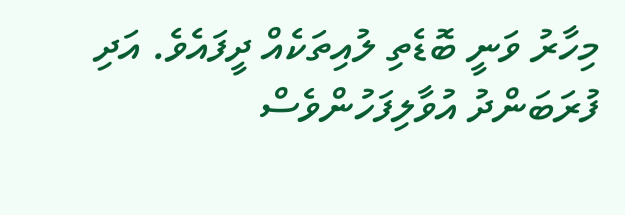މިހާރު ވަނީ ބޮޑެތި ލުއިތަކެއް ދީފައެވެ. އަދި ފުރަބަންދު އުވާލިފަހުންވެސް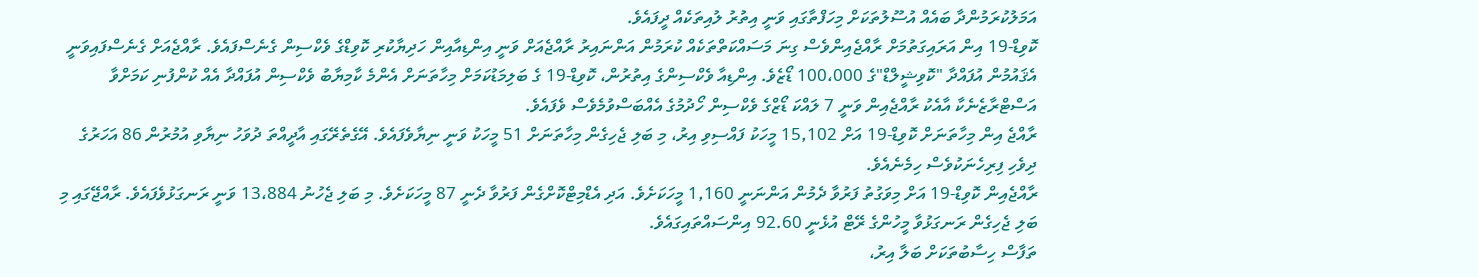އަމަލުކުރަމުންދާ ބައެއް އުސޫލުތަކަށް މިހަފްތާގައި ވަނީ އިތުރު ލުއިތަކެއް ދީފައެވެ.
ކޮވިޑް-19 އިން އަރައިގަތުމަށް ރާއްޖެއިންވެސް ގިނަ މަސައްކަތްތަކެއް ކުރަމުން އަންނައިރު ރާއްޖެއަށް ވަނީ އިންޑިއާއިން ހަދިޔާކުރި ކޮވިޑްގެ ވެކްސިން ގެނެސްފައެވެ. ރާއްޖެއަށް ގެނެސްފައިވަނީ އެޤައުމުން އުފައްދާ "ކޮވިޝީލްޑް"ގެ 100،000 ޑޯޒެވެ. އިންޑިއާ ވެކްސިންގެ އިތުރުން، ކޮވިޑް-19 ގެ ބަލިމަޑުކަމަށް މިހާތަނަށް އެންމެ ކާމިޔާބު ވެކްސިން އުފައްދާ އެއް ކުންފުނި ކަމަށްވާ އަސްޓްރާޒެނެކާ އާއެކު ރާއްޖެއިން ވަނީ 7 ލައްކަ ޑޯޒްގެ ވެކްސިން ހޯދުމުގެ އެއްބަސްވުމެވެސް ވެފައެވެ.
ރާއްޖެ އިން މިހާތަނަށް ކޮވިޑް-19 އަށް 15,102 މީހަކު ފައްސިވި އިރު، މި ބަލި ޖެހިގެން މިހާތަނަށް 51 މީހަކު ވަނީ ނިޔާވެފައެވެ. އޭގެތެރޭގައި އާދީއްތަ ދުވަހު ނިޔާވި އުމުރުން 86 އަހަރުގެ ދިވެހި ފިރިހެނަކުވެސް ހިމެނެއެވެ.
ރާއްޖެއިން ކޮވިޑް-19 އަށް މިވަގުތު ފަރުވާ ދެމުން އަންނަނީ 1,160 މީހަކަށެވެ. އަދި އެޑްމިޓްކޮށްގެން ފަރުވާ ދެނީ 87 މީހަކަށެވެ. މި ބަލި ޖެހުނު 13،884 ވަނީ ރަނގަޅުވެފައެވެ. ރާއްޖޭގައި މި ބަލި ޖެހިގެން ރަނގަޅުވާ މީހުންގެ ރޭޓް އުޅެނީ 92.60 އިންސައްތައިގައެވެ.
ތަފާސް ހިސާބުތަކަށް ބަލާ އިރު،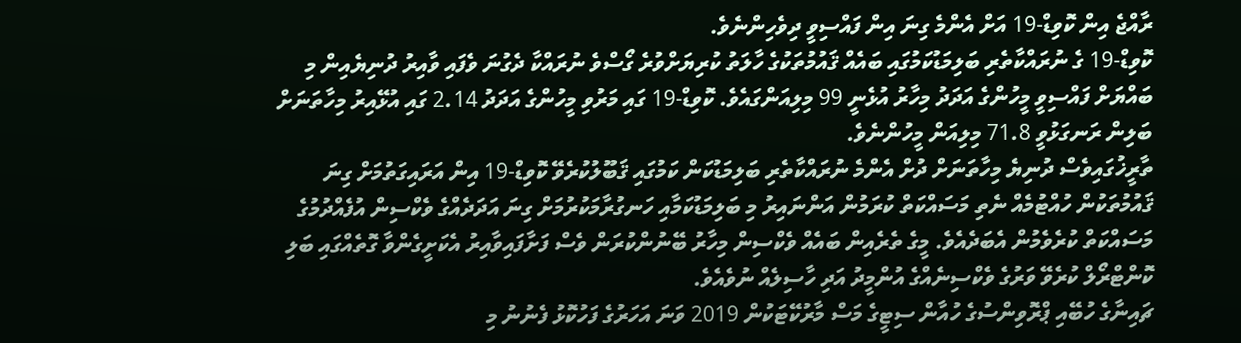ރާއްޖެ އިން ކޮވިޑް-19 އަށް އެންމެ ގިނަ އިން ފައްސިވީ ދިވެހިންނެވެ.
ކޮވިޑް-19 ގެ ނުރައްކާތެރި ބަލިމަޑުކަމުގައި ބައެއް ޤައުމުތަކުގެ ހާލަތު ކުރިޔަށްވުރެ ގޯސްވެ ނުރައްކާ ދެގުނަ ވެފައި ވާއިރު ދުނިޔެއިން މި ބައްޔަށް ފައްސިވީ މީހުންގެ އަދަދު މިހާރު އުޅެނީ 99 މިލިއަންގައެވެ. ކޮވިޑް-19 ގައި މަރުވި މީހުންގެ އަދަދު 2.14 ގައި އުޅޭއިރު މިހާތަނަށް ބަލިން ރަނގަޅުވީ 71.8 މިލިއަން މީހުންނެވެ.
ތާރީޚުގައިވެސް ދުނިޔެ މިހާތަނަށް ދުށް އެންމެ ނުރައްކާތެރި ބަލިމަޑުކަން ކަމުގައި ޤަބޫލުކުރެވޭ ކޮވިޑް-19 އިން އަރައިގަތުމަށް ގިނަ ޤައުމުތަކުން ހުއްޓުމެއް ނެތި މަސައްކަތް ކުރަމުން އަންނައިރު މި ބަލިމަޑުކަމާއި ހަނގުރާމަކުރުމަށް ގިނަ އަދަދެއްގެ ވެކްސިން އުފެއްދުމުގެ މަސައްކަތް ކުރެވެމުން އެބަދެއެވެ. މީގެ ތެރެއިން ބައެއް ވެކްސިން މިހާރު ބޭނުންކުރަން ވެސް ފަށާފައިވާއިރު އެކަށީގެންވާ ގޮތެއްގައި ބަލި ކޮންޓްރޯލް ކުރެވޭ ވަރުގެ ވެކްސިނެއްގެ އުންމީދު އަދި ހާސިލެއް ނުވެއެވެ.
ޗައިނާގެ ހުބޭއި ޕްރޮވިންސުގެ ހުއާން ސިޓީގެ މަސް މާރުކޭޓަކުން 2019 ވަނަ އަހަރުގެ ފަހުކޮޅު ފެނުނު މި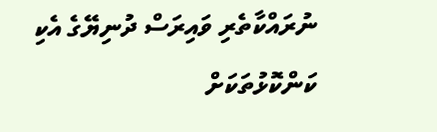ނުރައްކާތެރި ވައިރަސް ދުނިޔޭގެ އެކި ކަންކޮޅުތަކަށް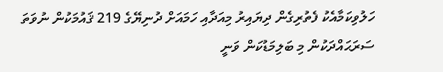ހަލުވިކަމާއެކު ފެތުރިގެން ދިޔައިރު މިއަދާއި ހަމައަށް ދުނިޔޭގެ 219 ޤައުމަކުން ނުވަތަ ސަރަޙައްދަކުން މި ބަލިމަޑުކަން ވަނީ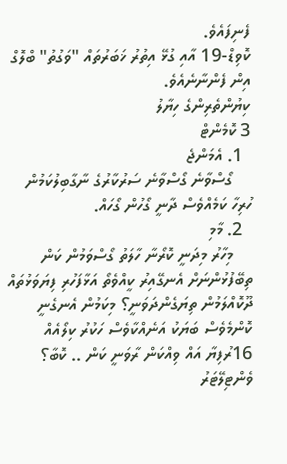ފެނިފައެވެ.
ކޮވިޑް-19 އާއި ގުޅޭ އިތުރު ޚަބަރުތައް "ވަގުތު" ބްލޮގް އިން ފެންނާނެއެވެ.
ކިޔުންތެރިންގެ ހިޔާލު
3 ކޮމެންޓް
  1. އެމަންޖެ
    ގޯސްވާނެ ގޯސްވާނެ ސަރުކާރުގެ ނާގާބިލުކަމުން ހުރިހާ ކަމެއްވެސް ދާނީ ގޯހުން ގޯހައް.
  2. މާމި
    މިހާރު މިދަނީ ކޮރޯނާ ހާލަތު ގޯސްވަމުން ކަން ތިބޭފުޅުންނަށް އެނގޭއިރު ކީއްވެތޯ އަޅާފަހުރި ފިޔަވަޅުތައް ދޫކޮއްލަމުން ތިޔަގެންދަވަނީ؟ މިކަމުން އެނގެނީ ކޮންމެވެސް ބަޔަކު އަނެއްކާވެސް ހަކުރު ކިލޯއެއް 16ރުފިޔާ އައް ވިއްކަން ރާވަނީ ކަން .. ކޮބާ؟ ވެންޓިލޭޓަރު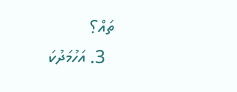ތައް؟
  3. އަހުމަދުކަ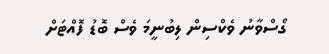ގޯސްވާނު ވެކްސިން ލިބުނީމަ ވެސް ބޮޑު ފޮއްޓަށް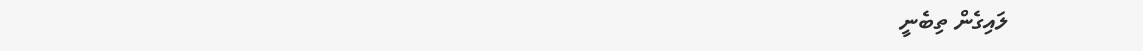ލައިގެން ތިބެނީ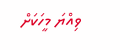ވިއްޔަ މީހަކަށް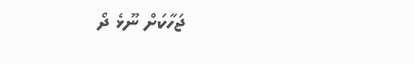ޖަހާކަށް ނޫޅެ ދޯ